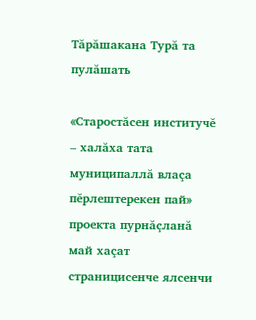Тăрăшакана Турă та пулăшать

«Старостăсен институчĕ – халăха тата муниципаллă влаçа пĕрлештерекен пай» проекта пурнăçланă май хаçат страницисенче ялсенчи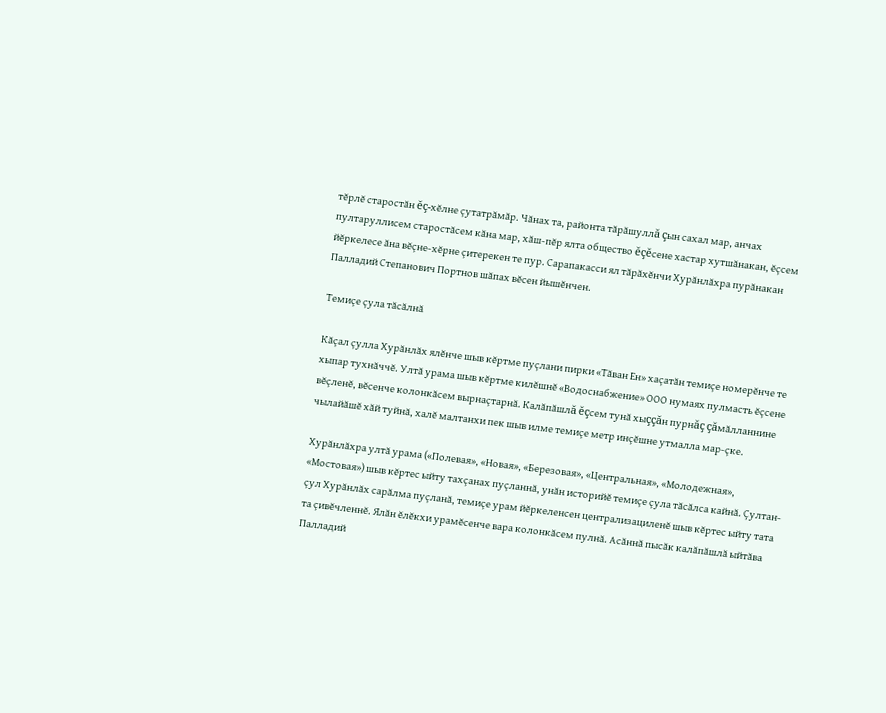тĕрлĕ старостăн ĕç-хĕлне çутатрăмăр. Чăнах та, районта тăрăшуллă çын сахал мар, анчах пултаруллисем старостăсем кăна мар, хăш-пĕр ялта общество ĕçĕсене хастар хутшăнакан, ĕçсем йĕркелесе ăна вĕçне-хĕрне çитерекен те пур. Сарапакасси ял тăрăхĕнчи Хурăнлăхра пурăнакан Палладий Степанович Портнов шăпах вĕсен йышĕнчен.

Темиçе çула тăсăлнă

Кăçал çулла Хурăнлăх ялĕнче шыв кĕртме пуçлани пирки «Тăван Ен» хаçатăн темиçе номерĕнче те хыпар тухнăччĕ. Ултă урама шыв кĕртме килĕшнĕ «Водоснабжение» ООО нумаях пулмасть ĕçсене вĕçленĕ, вĕсенче колонкăсем вырнаçтарнă. Калăпăшлă ĕçсем тунă хыççăн пурнăç çăмăлланнине чылайăшĕ хăй туйнă, халĕ малтанхи пек шыв илме темиçе метр инçĕшне утмалла мар-çке.

Хурăнлăхра ултă урама («Полевая», «Новая», «Березовая», «Центральная», «Молодежная», «Мостовая») шыв кĕртес ыйту тахçанах пуçланнă, унăн историйĕ темиçе çула тăсăлса кайнă. Çултан-çул Хурăнлăх сарăлма пуçланă, темиçе урам йĕркеленсен централизациленĕ шыв кĕртес ыйту тата та çивĕчленнĕ. Ялăн ĕлĕкхи урамĕсенче вара колонкăсем пулнă. Асăннă пысăк калăпăшлă ыйтăва Палладий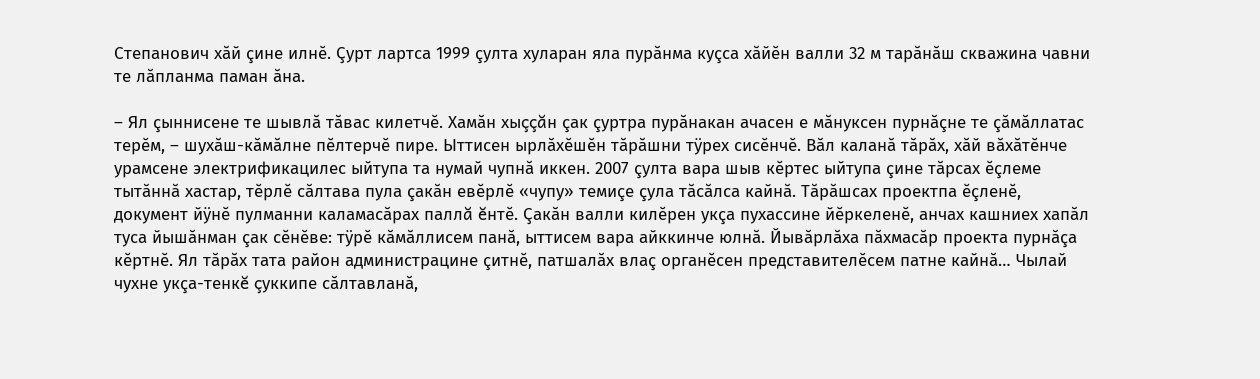Степанович хăй çине илнĕ. Çурт лартса 1999 çулта хуларан яла пурăнма куçса хăйĕн валли 32 м тарăнăш скважина чавни те лăпланма паман ăна.

– Ял çыннисене те шывлă тăвас килетчĕ. Хамăн хыççăн çак çуртра пурăнакан ачасен е мăнуксен пурнăçне те çăмăллатас терĕм, – шухăш-кăмăлне пĕлтерчĕ пире. Ыттисен ырлăхĕшĕн тăрăшни тÿрех сисĕнчĕ. Вăл каланă тăрăх, хăй вăхăтĕнче урамсене электрификацилес ыйтупа та нумай чупнă иккен. 2007 çулта вара шыв кĕртес ыйтупа çине тăрсах ĕçлеме тытăннă хастар, тĕрлĕ сăлтава пула çакăн евĕрлĕ «чупу» темиçе çула тăсăлса кайнă. Тăрăшсах проектпа ĕçленĕ, документ йÿнĕ пулманни каламасăрах паллă ĕнтĕ. Çакăн валли килĕрен укçа пухассине йĕркеленĕ, анчах кашниех хапăл туса йышăнман çак сĕнĕве: тÿрĕ кăмăллисем панă, ыттисем вара айккинче юлнă. Йывăрлăха пăхмасăр проекта пурнăçа кĕртнĕ. Ял тăрăх тата район администрацине çитнĕ, патшалăх влаç органĕсен представителĕсем патне кайнă… Чылай чухне укçа-тенкĕ çуккипе сăлтавланă,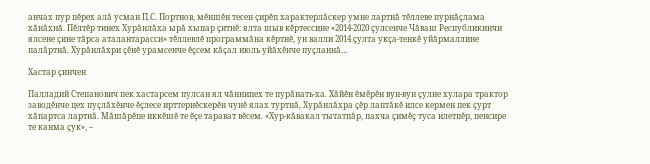анчах пур пĕрех алă усман П.С. Портнов, мĕншĕн тесен çирĕп характерлăскер умне лартнă тĕллеве пурнăçлама хăнăхнă. Пĕлтĕр тинех Хурăнлăха ырă хыпар çитнĕ: ялта шыв кĕртессине «2014-2020 çулсенче Чăваш Республикинчи ялсене çине тăрса аталантарасси» тĕллевлĕ программăна кĕртнĕ, ун валли 2014 çулта укçа-тенкĕ уйăрмаллине палăртнă. Хурăнлăхри çĕнĕ урамсенче ĕçсем кăçал июль уйăхĕнче пуçланнă…

Хастар çинчен

Палладий Степанович пек хастарсем пулсан ял чăннипех те пурăнать-ха. Хăйĕн ĕмĕрĕн вун-вун çулне хулара трактор заводĕнче цех пуçлăхĕнче ĕçлесе ирттернĕскерĕн чунĕ ялах туртнă, Хурăнлăхра çĕр лаптăкĕ илсе кермен пек çурт хăпартса лартнă. Мăшăрĕпе иккĕшĕ те ĕçе тарават вĕсем. «Хур-кăвакал тытатпăр, пахча çимĕç туса илетпĕр, пенсире те канма çук», –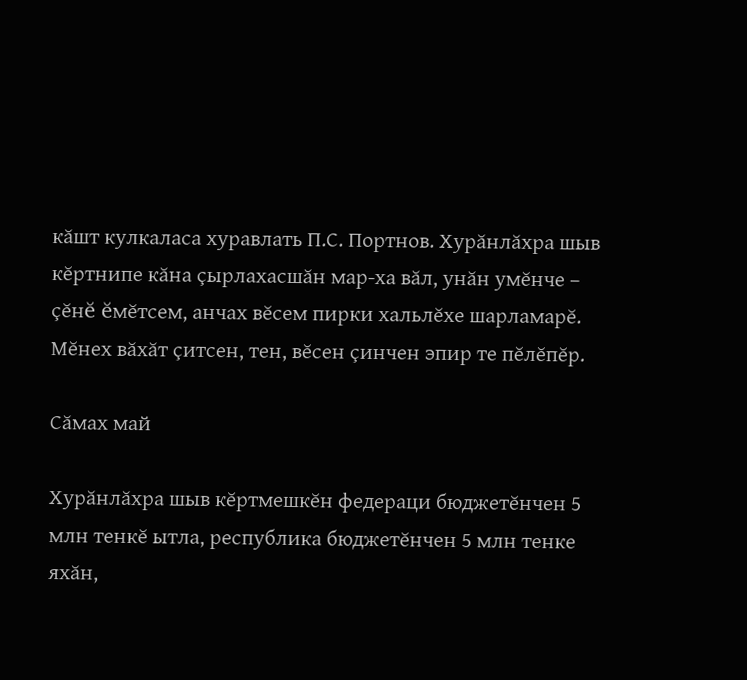кăшт кулкаласа хуравлать П.С. Портнов. Хурăнлăхра шыв кĕртнипе кăна çырлахасшăн мар-ха вăл, унăн умĕнче – çĕнĕ ĕмĕтсем, анчах вĕсем пирки хальлĕхе шарламарĕ. Мĕнех вăхăт çитсен, тен, вĕсен çинчен эпир те пĕлĕпĕр.

Сăмах май

Хурăнлăхра шыв кĕртмешкĕн федераци бюджетĕнчен 5 млн тенкĕ ытла, республика бюджетĕнчен 5 млн тенке яхăн,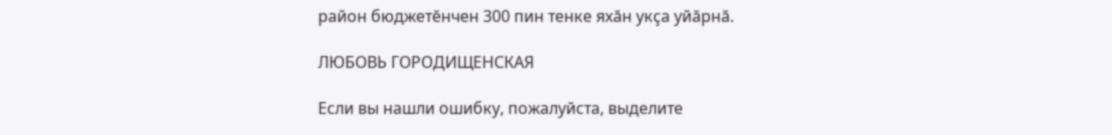район бюджетĕнчен 300 пин тенке яхăн укçа уйăрнă.

ЛЮБОВЬ ГОРОДИЩЕНСКАЯ

Если вы нашли ошибку, пожалуйста, выделите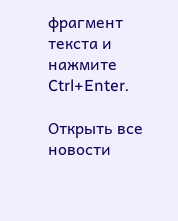фрагмент текста и нажмите Ctrl+Enter.

Открыть все новости